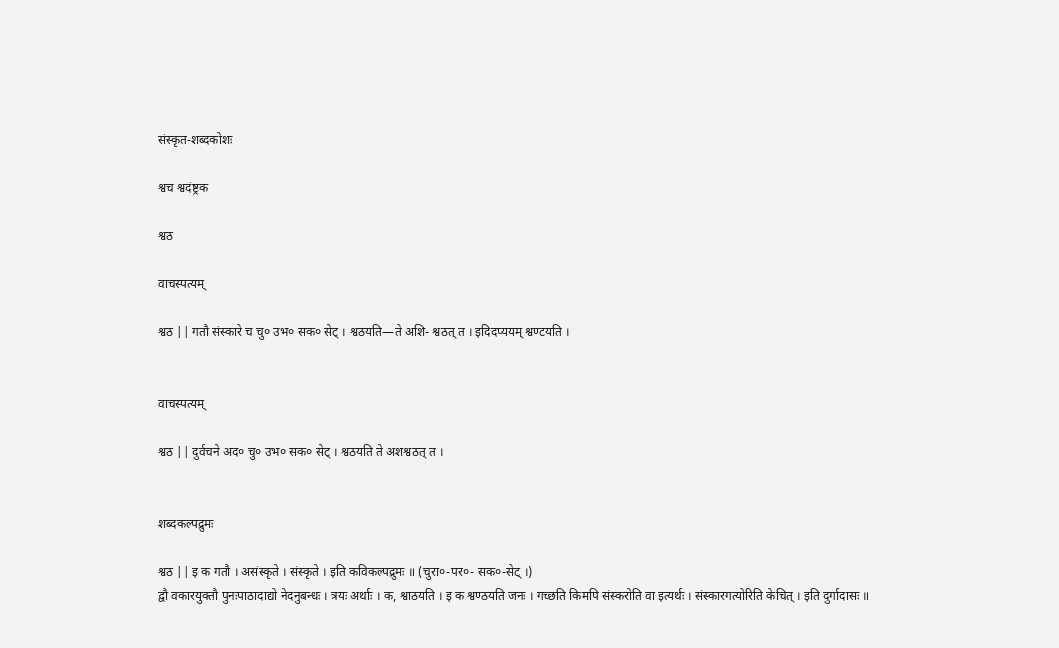संस्कृत-शब्दकोशः

श्वच श्वदंष्ट्रक

श्वठ

वाचस्पत्यम्

श्वठ || गतौ संस्कारे च चु० उभ० सक० सेट् । श्वठयति—ते अशि- श्वठत् त । इदिदप्ययम् श्वण्टयति ।


वाचस्पत्यम्

श्वठ || दुर्वचने अद० चु० उभ० सक० सेट् । श्वठयति ते अशश्वठत् त ।


शब्दकल्पद्रुमः

श्वठ || इ क गतौ । असंस्कृते । संस्कृते । इति कविकल्पद्रुमः ॥ (चुरा०-पर०- सक०-सेट् ।)
द्वौ वकारयुक्तौ पुनःपाठादाद्यो नेदनुबन्धः । त्रयः अर्थाः । क, श्वाठयति । इ क श्वण्ठयति जनः । गच्छति किमपि संस्करोति वा इत्यर्थः । संस्कारगत्योरिति केचित् । इति दुर्गादासः ॥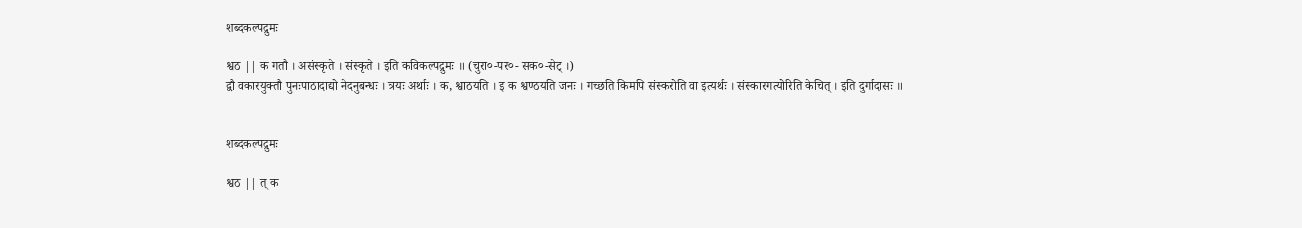शब्दकल्पद्रुमः

श्वठ || क गतौ । असंस्कृते । संस्कृते । इति कविकल्पद्रुमः ॥ (चुरा०-पर०- सक०-सेट् ।)
द्वौ वकारयुक्तौ पुनःपाठादाद्यो नेदनुबन्धः । त्रयः अर्थाः । क, श्वाठयति । इ क श्वण्ठयति जनः । गच्छति किमपि संस्करोति वा इत्यर्थः । संस्कारगत्योरिति केचित् । इति दुर्गादासः ॥


शब्दकल्पद्रुमः

श्वठ || त् क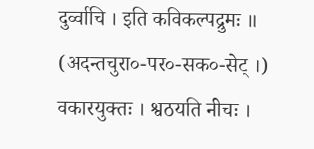दुर्व्वाचि । इति कविकल्पद्रुमः ॥ (अदन्तचुरा०-पर०-सक०-सेट् ।)
वकारयुक्तः । श्वठयति नीचः ।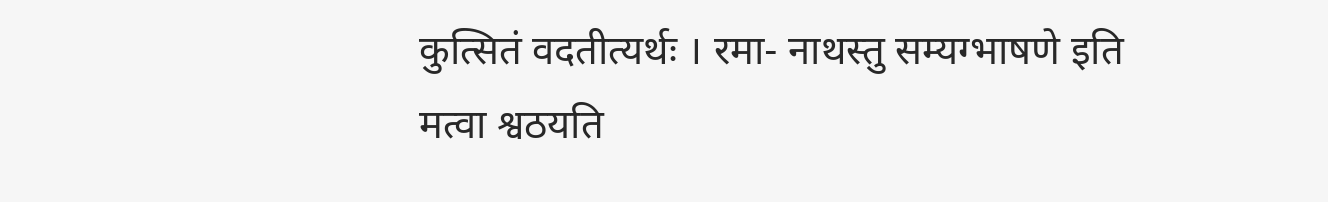कुत्सितं वदतीत्यर्थः । रमा- नाथस्तु सम्यग्भाषणे इति मत्वा श्वठयति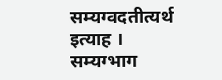सम्यग्वदतीत्यर्थ इत्याह । सम्यग्भाग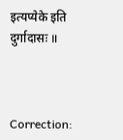इत्यप्येके इति दुर्गादासः ॥



Correction: